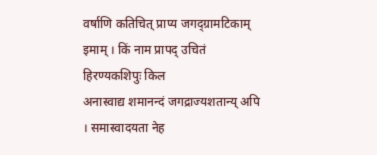वर्षाणि कतिचित् प्राप्य जगद्ग्रामटिकाम् इमाम् । किं नाम प्रापद् उचितं हिरण्यकशिपुः किल
अनास्वाद्य शमानन्दं जगद्राज्यशतान्य् अपि । समास्वादयता नेह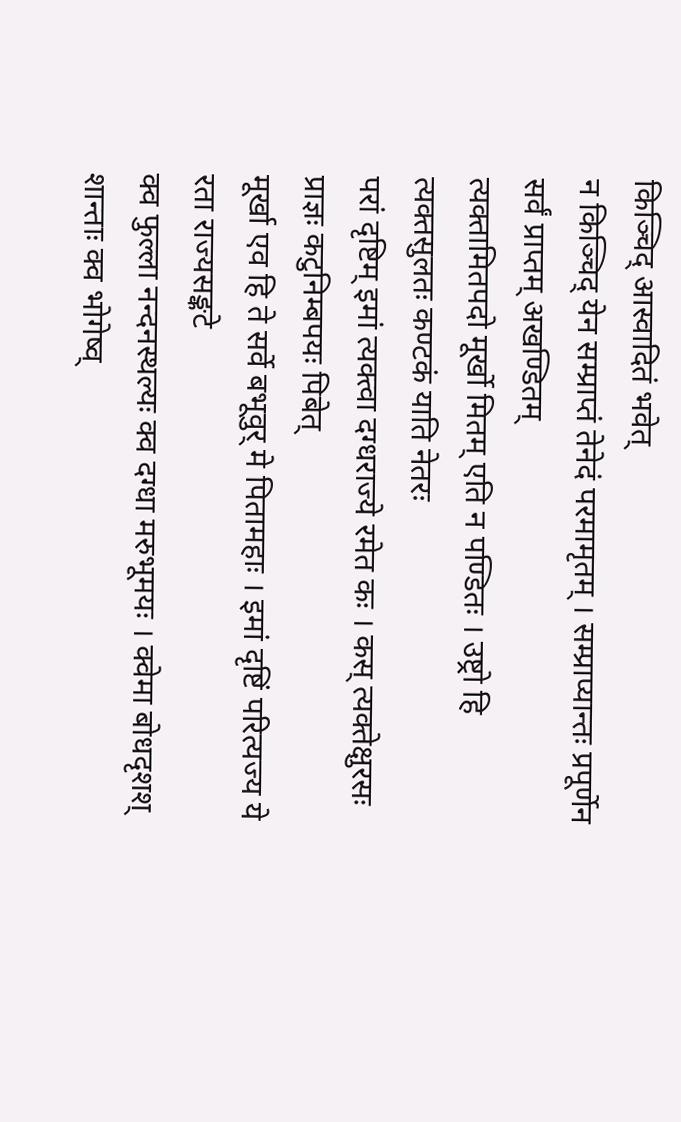किञ्चिद् आस्वादितं भवेत्
न किञ्चिद् येन सम्प्राप्तं तेनेदं परमामृतम् । सम्प्राप्यान्तः प्रपूर्णेन सर्वं प्राप्तम् अखण्डितम्
त्यक्तामितपदो मूर्खो मितम् एति न पण्डितः । उष्ट्रो हि त्यक्तसुलतः कण्टकं याति नेतरः
परां दृष्टिम् इमां त्यक्त्वा दग्धराज्ये रमेत कः । कस् त्यक्तेक्षुरसः प्राज्ञः कटुनिम्बपयः पिबेत्
मूर्खा एव हि ते सर्वे बभूवुर् मे पितामहाः । इमां दृष्टिं परित्यज्य ये रता राज्यसङ्कटे
क्व फुल्ला नन्दनस्थल्यः क्व दग्धा मरुभूमयः । क्वेमा बोधदृशश् शान्ताः क्व भोगेष्व्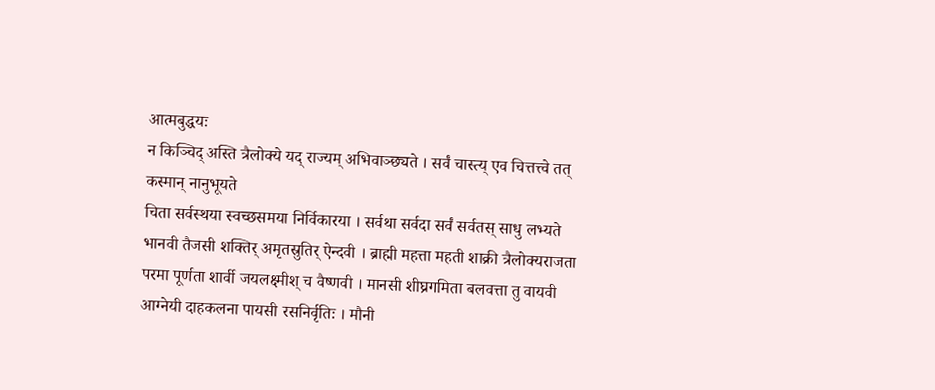आत्मबुद्धयः
न किञ्चिद् अस्ति त्रैलोक्ये यद् राज्यम् अभिवाञ्छ्यते । सर्वं चास्त्य् एव चित्तत्त्वे तत् कस्मान् नानुभूयते
चिता सर्वस्थया स्वच्छसमया निर्विकारया । सर्वथा सर्वदा सर्वं सर्वतस् साधु लभ्यते
भानवी तैजसी शक्तिर् अमृतस्रुतिर् ऐन्दवी । ब्राह्मी महत्ता महती शाक्री त्रैलोक्यराजता
परमा पूर्णता शार्वी जयलक्ष्मीश् च वैष्णवी । मानसी शीघ्रगमिता बलवत्ता तु वायवी
आग्नेयी दाहकलना पायसी रसनिर्वृतिः । मौनी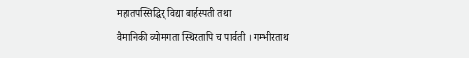महातपस्सिद्धिर् विद्या बार्हस्पती तथा
वैमानिकी व्योमगता स्थिरतापि च पार्वती । गम्भीरताथ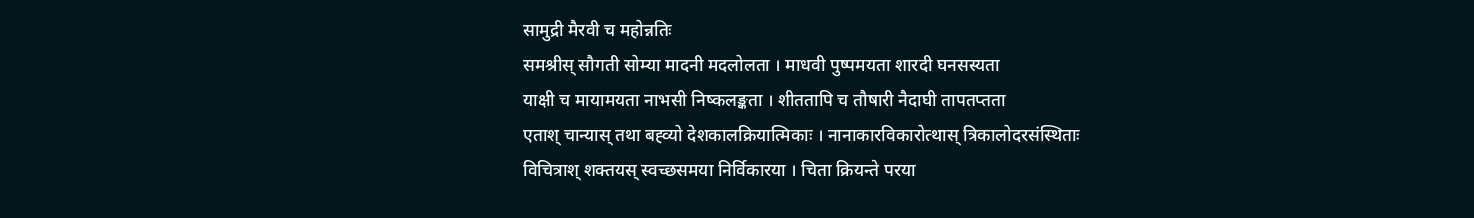सामुद्री मैरवी च महोन्नतिः
समश्रीस् सौगती सोम्या मादनी मदलोलता । माधवी पुष्पमयता शारदी घनसस्यता
याक्षी च मायामयता नाभसी निष्कलङ्कता । शीततापि च तौषारी नैदाघी तापतप्तता
एताश् चान्यास् तथा बह्व्यो देशकालक्रियात्मिकाः । नानाकारविकारोत्थास् त्रिकालोदरसंस्थिताः
विचित्राश् शक्तयस् स्वच्छसमया निर्विकारया । चिता क्रियन्ते परया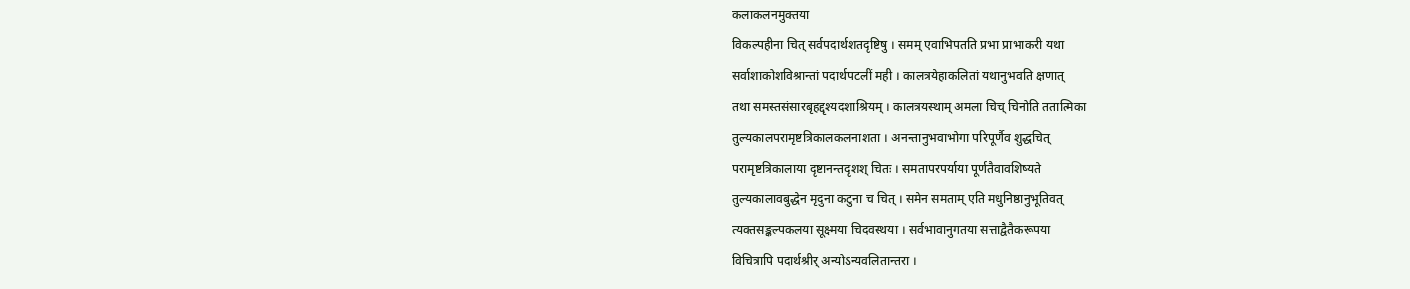कलाकलनमुक्तया
विकल्पहीना चित् सर्वपदार्थशतदृष्टिषु । समम् एवाभिपतति प्रभा प्राभाकरी यथा
सर्वाशाकोशविश्रान्तां पदार्थपटलीं मही । कालत्रयेहाकलितां यथानुभवति क्षणात्
तथा समस्तसंसारबृहद्दृश्यदशाश्रियम् । कालत्रयस्थाम् अमला चिच् चिनोति ततात्मिका
तुल्यकालपरामृष्टत्रिकालकलनाशता । अनन्तानुभवाभोगा परिपूर्णैव शुद्धचित्
परामृष्टत्रिकालाया दृष्टानन्तदृशश् चितः । समतापरपर्याया पूर्णतैवावशिष्यते
तुल्यकालावबुद्धेन मृदुना कटुना च चित् । समेन समताम् एति मधुनिष्ठानुभूतिवत्
त्यक्तसङ्कल्पकलया सूक्ष्मया चिदवस्थया । सर्वभावानुगतया सत्ताद्वैतैकरूपया
विचित्रापि पदार्थश्रीर् अन्योऽन्यवलितान्तरा ।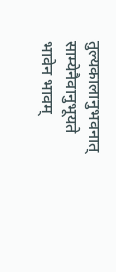तुल्यकालानुभवनात् साम्येनैवानुभूयते
भावेन भावम्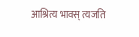आश्रित्य भावस् त्यजति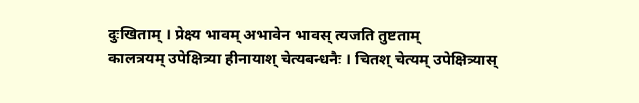दुःखिताम् । प्रेक्ष्य भावम् अभावेन भावस् त्यजति तुष्टताम्
कालत्रयम् उपेक्षित्र्या हीनायाश् चेत्यबन्धनैः । चितश् चेत्यम् उपेक्षित्र्यास्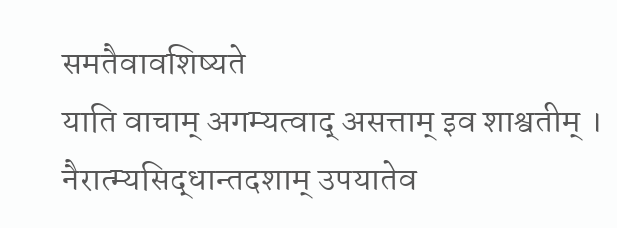समतैवावशिष्यते
याति वाचाम् अगम्यत्वाद् असत्ताम् इव शाश्वतीम् । नैरात्म्यसिद्धान्तदशाम् उपयातेव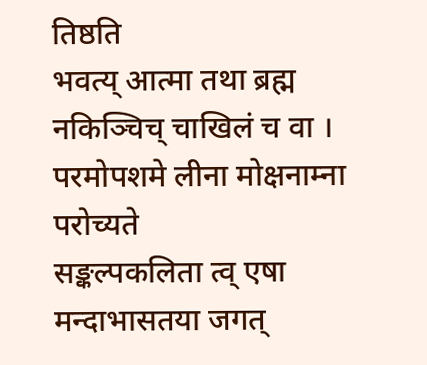तिष्ठति
भवत्य् आत्मा तथा ब्रह्म नकिञ्चिच् चाखिलं च वा । परमोपशमे लीना मोक्षनाम्ना परोच्यते
सङ्कल्पकलिता त्व् एषा मन्दाभासतया जगत्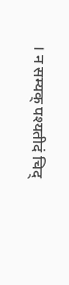। न सम्यक् पश्यतीदं चिद्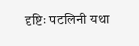दृष्टिः पटलिनी यथा